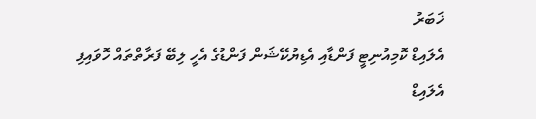ޚަބަރު
އެލައިޑް ކޮމިއުނިޓީ ފަންޑާއި އެޑިޔުކޭޝަން ފަންޑުގެ އެހީ ލިބޭ ފަރާތްތައް ހޮވައިފި
އެލައިޑް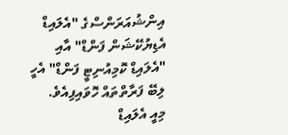އިންޝުއަރަންސްގެ "އެލައިޑް އެޑިޔުކޭޝަން ފަންޑް" އާއި "އެލައިޑް ކޮމިއުނިޓީ ފަންޑް" އެހީ ލިބޭ ފަރާތްތައް ހޮވައިފިއެވެ.
މިއީ އެލައިޑް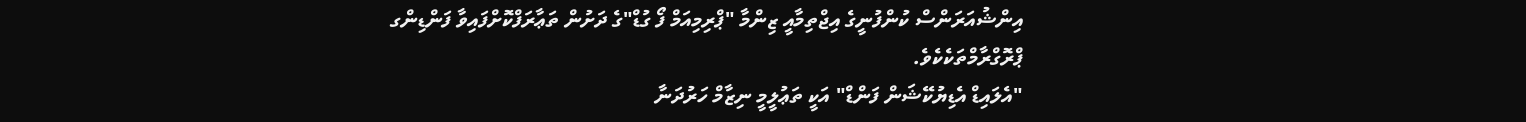އިންޝުއަރަންސް ކުންފުނީގެ އިޖްތިމާއީ ޒިންމާ "ޕްރިމިއަމް ފޯ ގުޑް"ގެ ދަށުން ތަޢާރަފްކޮށްފައިވާ ފަންޑިންގ ޕްރޮގްރާމްތަކެކެވެ.
"އެލައިޑް އެޑިޔުކޭޝަން ފަންޑް" އަކީ ތަޢުލީމީ ނިޒާމް ހަރުދަނާ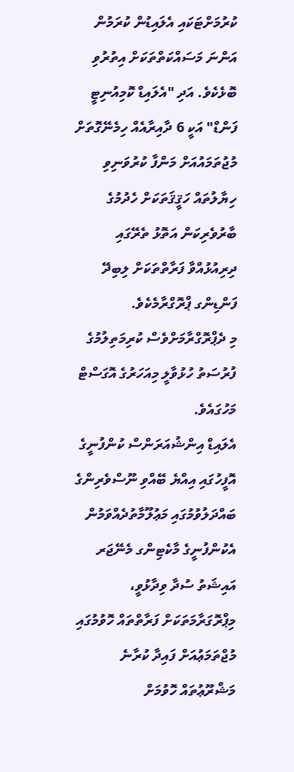ކުރުމަށްޓަކައި އެލައިޑުން ކުރަމުން އަންނަ މަސައްކަތްތަކަށް އިތުރުވި ބޮޅެކެވެ. އަދި "އެލައިޑް ކޮމިއުނިޓީ ފަންޑް" އަކީ 6 ދާއިރާއެއް ހިމެނޭގޮތަށް މުޖުތަމައުއަށް މަންފާ ކުރުވަނިވި ހިޔާލުތައް ހަޤީޤަތަކަށް ހެދުމުގެ ބާރުވެރިކަން އަތޮޅު ތެރޭގައި ދިރިއުޅުއްވާ ފަރާތްތަކަށް ލިބިދޭ ފަންޑިންގ ޕްރޮގްރާމެކެވެ.
މި ދެޕްރޮގްރާމަށްވެސް ކުރިމަތިލުމުގެ ފުރުސަތު ހުޅުވާލީ މިއަހަރުގެ އޮގަސްޓް މަހުގައެވެ.
އެލައިޑް އިންޝުއަރަންސް ކުންފުނީގެ އޮފީހުގައި އިއްޔެ ބޭއްވި ނޫސްވެރިންގެ ބައްދަލުވުމުގައި މަޢުލޫމާތުދެއްވަމުން އެކުންފުނީގެ މާކެޓިންގ މެނޭޖަރ އައިޝަތު ސުދާ ވިދާޅުވީ، މިޕްރޮގަރާމަތަކަށް ފަރާތްތައް ހޮވުމުގައި މުޖްތަމަޢުއަށް ފައިދާ ކުރާނެ މަޝްރޫޢުތައް ހޮވުމަށް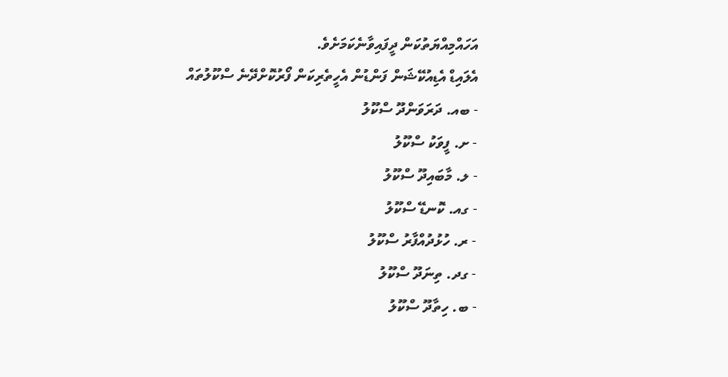އަހައްމިއްޔަތުކަން ދީފައިވާނެކަމަށެވެ.
އެލައިޑް އެޑިއުކޭޝަން ފަންޑުން އެހީތެރިކަން ފޯރުކޮށްދޭނެ ސްކޫލުތައް
- ބއ. ދަރަވަންދޫ ސްކޫލު
- ށ. ފީވަކު ސްކޫލު
- ލ. މާބައިދޫ ސްކޫލު
- ގއ. ކޮނޑޭ ސްކޫލު
- ރ. ހުޅުދުއްފާރު ސްކޫލު
- ގދ. ތިނަދޫ ސްކޫލު
- ބ. ހިތާދޫ ސްކޫލު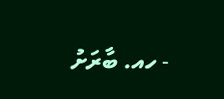- ހއ. ބާރަށު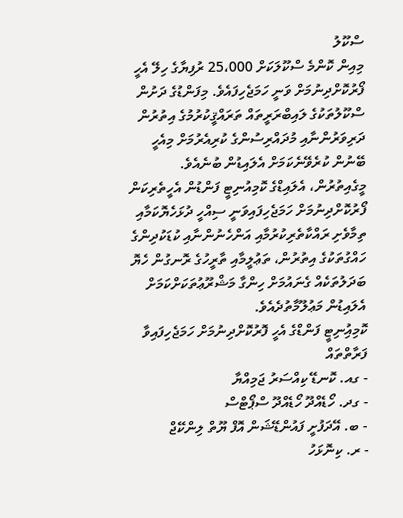ސްކޫލު
މިއިން ކޮންމެ ސްކޫލަކަށް 25،000 ރުފިޔާގެ ހިލޭ އެހީ ފޯރުކޮށްދިނުމަށް ވަނީ ހަމަޖެހިފައެވެ. މިފަންޑުގެ ދަށުން ސްކޫލުތަކުގެ ލައިބްރަރީތައް ތަރައްޤީކުރުމުގެ އިތުރުން ދަރިވަރުންނާއި މުދައްރިސުންގެ ކުރިއެރުމަށް މިއެހީ ބޭނުން ކުރެވޭނެކަމަށް އެލައިޑުން ބުނެއެވެ.
މީގެއިތުރުން، އެލައިޑްގެ ކޮމިއުނިޓީ ފަންޑުން އެހީތެރިކަން ފޯރުކޮށްދިނުމަށް ހަމަޖެހިފައިވަނީ ސިއްހީ ދުޅަހެޔޮކަމާއި ތިމާވެށި ރައްކާތެރިކުރުމާއި އަންހެނުންނާއި ކުޑަކުދިންގެ ހައްގުތަކުގެ އިތުރުން، ތަޢުލީމާއި ތާރީހުގެ ރޮނގުން ހެޔޮ ބަދަލުތަކެއް ގެނައުމަށް ހިންގާ މަޝްރޫޢުތަކަށްކަމަށް އެލައިޑުން މަޢުލޫމާތުދެއެވެ.
ކޮމިއިުނިޓީ ފަންޑްގެ އެހީ ފޮރުކޮށްދިނުމަށް ހަމަޖެހިފައިވާ ފަރާތްތައް
- ގއ. ކޮނޑޭ ކިއްސަރު ޖަމިއްޔާ
- ގދ. ހޯޑެއްދޫ ހޯޑެއްދޫ ސްޕޯޓްސް
- ބ. އޭދަފުށީ ފައުންޑޭޝަން އޮފް ޔޫތް ލިންކޭޖް
- ރ. ކިނޮޅަހު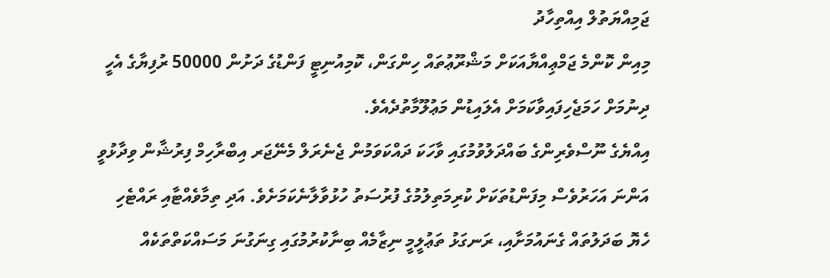ޖަމިއްޔަތުލް އިއްތިހާދު
މިއިން ކޮންމެ ޖަމްޢިއްޔާއަކަށް މަޝްރޫޢުތައް ހިންގަން، ކޮމިއުނިޓީ ފަންޑުގެ ދަށުން 50000 ރުފިޔާގެ އެހީ ދިނުމަށް ހަމަޖެހިފައިވާކަމަށް އެލައިޑުން މަޢުލޫމާތުދެއެވެ.
އިއްޔެގެ ނޫސްވެރިންގެ ބައްދަލުވުމުގައި ވާހަކަ ދައްކަވަމުން ޖެނެރަލް މެނޭޖަރ އިބްރާހިމް ފިރުޝާން ވިދާޅުވީ އަންނަ އަހަރުވެސް މިފަންޑުތަކަށް ކުރިމަތިލުމުގެ ފުރުސަތު ހުޅުވާލާނެކަމަށެވެ. އަދި ތިމާވެއްޓާއި ރައްޓެހި ހެޔޮ ބަދަލުތައް ގެނައުމަށާއި، ރަނގަޅު ތަޢުލީމީ ނިޒާމެއް ބިނާކުރުމުގައި ގިނަގުނަ މަސައްކަތްތަކެއް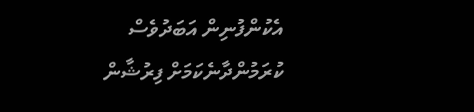އެކުންފުނިން އަބަދުވެސް ކުރަމުންދާނެކަމަށް ފިރުޝާން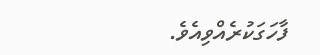ފާހަގަކުރެއްވިއެވެ.